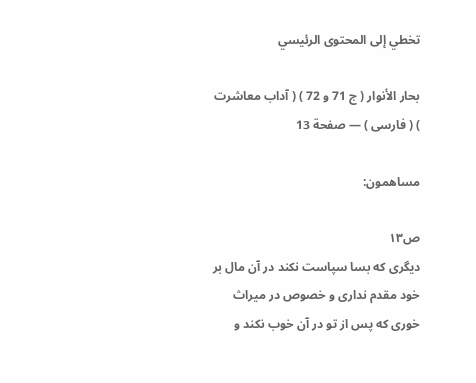تخطي إلى المحتوى الرئيسي

بحار الأنوار ( ج 71 و 72 ) ( آداب معاشرت ) ( فارسى ) — صفحة 13

مساهمون:

ص١٣
ديگرى كه بسا سپاست نكند در آن مال بر خود مقدم ندارى و خصوص در ميراث خورى كه پس از تو در آن خوب نكند و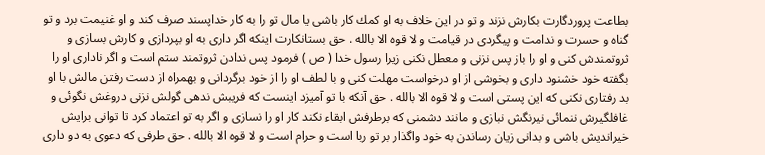بطاعت پروردگارت بكارش نزند و تو در اين خلاف به او كمك كار باشى يا مال تو را به كار خداپسند صرف كند و او غنيمت برد و تو گناه و حسرت و ندامت و پيگردى در قيامت و لا قوه الا بالله . حق بستانكارت اينكه اگر دارى به او بپردازى و كارش بسازى و ثروتمندش كنى و او را باز پس نزنى و معطل نكنى زيرا رسول خدا ( ص ) فرمود پس ندادن ثروتمند ستم است و اگر نادارى او را بگفته خود خشنود دارى و بخوشى از او درخواست مهلت كنى و با لطف او را از خود برگردانى و بهمراه از دست رفتن مالش با او بد رفتارى نكنى كه اين پستى است و لا قوه الا بالله . حق آنكه با تو آميزد اينست كه فريبش ندهى گولش نزنى دروغش نگوئى و غافلگيرش ننمائى نيرنگش نبازى و مانند دشمنى كه برطرفش ابقاء نكند كار او را نسازى و اگر به تو اعتماد كرد تا توانى برايش خيرانديش باشى و بدانى زيان رساندن به خود واگذار بر تو ربا است و حرام است و لا قوه الا بالله . حق طرفى كه دعوى به دو دارى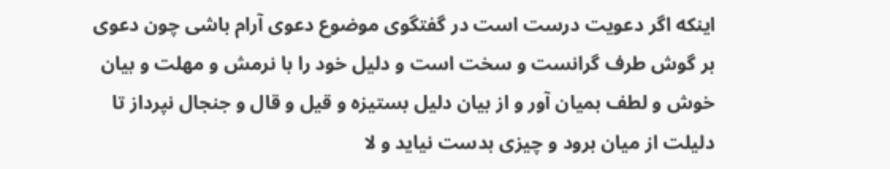اينكه اگر دعويت درست است در گفتگوى موضوع دعوى آرام باشى چون دعوى بر گوش طرف گرانست و سخت است و دليل خود را با نرمش و مهلت و بيان خوش و لطف بميان آور و از بيان دليل بستيزه و قيل و قال و جنجال نپرداز تا دليلت از ميان برود و چيزى بدست نيايد و لا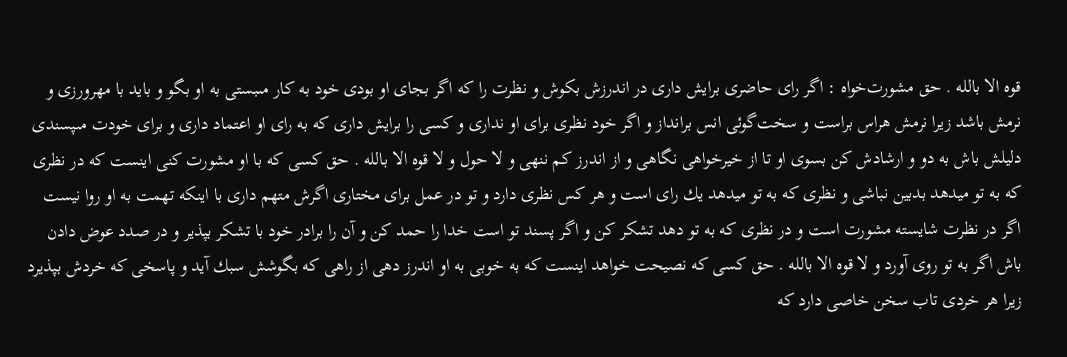قوه الا بالله . حق مشورت‌خواه : اگر راى حاضرى برايش دارى در اندرزش بكوش و نظرت را كه اگر بجاى او بودى خود به كار مىبستى به او بگو و بايد با مهرورزى و نرمش باشد زيرا نرمش هراس براست و سخت‌گوئى انس برانداز و اگر خود نظرى براى او ندارى و كسى را برايش دارى كه به راى او اعتماد دارى و براى خودت مىپسندى دليلش باش به دو و ارشادش كن بسوى او تا از خيرخواهى نگاهى و از اندرز كم ننهى و لا حول و لا قوه الا بالله . حق كسى كه با او مشورت كنى اينست كه در نظرى كه به تو ميدهد بدبين نباشى و نظرى كه به تو ميدهد يك راى است و هر كس نظرى دارد و تو در عمل براى مختارى اگرش متهم دارى با اينكه تهمت به او روا نيست اگر در نظرت شايسته مشورت است و در نظرى كه به تو دهد تشكر كن و اگر پسند تو است خدا را حمد كن و آن را برادر خود با تشكر بپذير و در صدد عوض دادن باش اگر به تو روى آورد و لا قوه الا بالله . حق كسى كه نصيحت خواهد اينست كه به خوبى به او اندرز دهى از راهى كه بگوشش سبك آيد و پاسخى كه خردش بپذيرد زيرا هر خردى تاب سخن خاصى دارد كه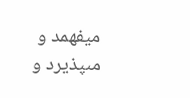ميفهمد و مىپذيرد و